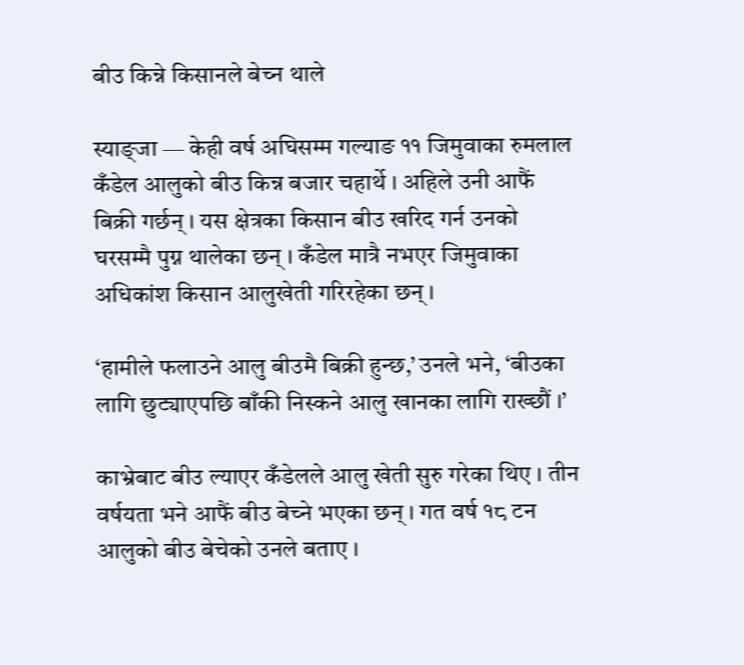बीउ किन्ने किसानले बेच्न थाले

स्याङ्जा — केही वर्ष अघिसम्म गल्याङ ११ जिमुवाका रुमलाल कँडेल आलुको बीउ किन्न बजार चहार्थे । अहिले उनी आफैं बिक्री गर्छन् । यस क्षेत्रका किसान बीउ खरिद गर्न उनको घरसम्मै पुग्न थालेका छन् । कँडेल मात्रै नभएर जिमुवाका अधिकांश किसान आलुखेती गरिरहेका छन् ।

‘हामीले फलाउने आलु बीउमै बिक्री हुन्छ,’ उनले भने, ‘बीउका लागि छुट्याएपछि बाँकी निस्कने आलु खानका लागि राख्छौं ।’

काभ्रेबाट बीउ ल्याएर कँडेलले आलु खेती सुरु गरेका थिए । तीन वर्षयता भने आफैं बीउ बेच्ने भएका छन् । गत वर्ष १८ टन आलुको बीउ बेचेको उनले बताए ।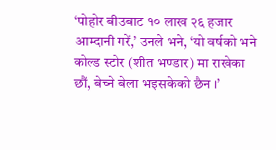‘पोहोर बीउबाट १० लाख २६ हजार आम्दानी गरें,’ उनले भने, ‘यो वर्षको भने कोल्ड स्टोर (शीत भण्डार) मा राखेका छौं, बेच्ने बेला भइसकेको छैन ।’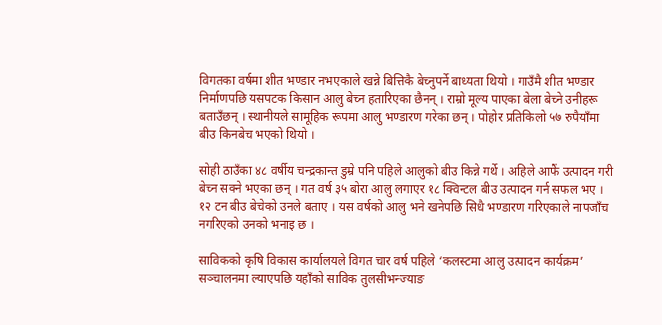विगतका वर्षमा शीत भण्डार नभएकाले खन्ने बित्तिकै बेच्नुपर्ने बाध्यता थियो । गाउँमै शीत भण्डार निर्माणपछि यसपटक किसान आलु बेच्न हतारिएका छैनन् । राम्रो मूल्य पाएका बेला बेच्ने उनीहरू बताउँछन् । स्थानीयले सामूहिक रूपमा आलु भण्डारण गरेका छन् । पोहोर प्रतिकिलो ५७ रुपैयाँमा बीउ किनबेच भएको थियो ।

सोही ठाउँका ४८ वर्षीय चन्द्रकान्त डुम्रे पनि पहिले आलुको बीउ किन्ने गर्थे । अहिले आफैं उत्पादन गरी बेच्न सक्ने भएका छन् । गत वर्ष ३५ बोरा आलु लगाएर १८ क्विन्टल बीउ उत्पादन गर्न सफल भए । १२ टन बीउ बेचेको उनले बताए । यस वर्षको आलु भने खनेपछि सिधै भण्डारण गरिएकाले नापजाँच नगरिएको उनको भनाइ छ ।

साविकको कृषि विकास कार्यालयले विगत चार वर्ष पहिले ‘कलस्टमा आलु उत्पादन कार्यक्रम’ सञ्चालनमा ल्याएपछि यहाँको साविक तुलसीभन्ज्याङ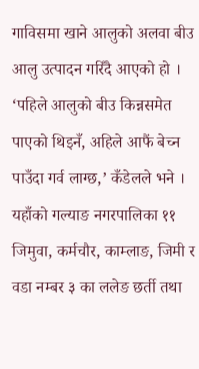गाविसमा खाने आलुको अलवा बीउ आलु उत्पादन गरिँदै आएको हो । ‘पहिले आलुको बीउ किन्नसमेत पाएको थिइनँ, अहिले आफैं बेच्न पाउँदा गर्व लाग्छ,’ कँडेलले भने । यहाँको गल्याङ नगरपालिका ११ जिमुवा, कर्मचौर, काम्लाङ, जिमी र वडा नम्बर ३ का ललेङ छर्ती तथा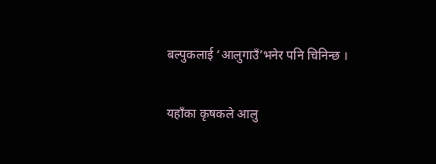बल्पुकलाई ‘आलुगाउँ’भनेर पनि चिनिन्छ ।

यहाँका कृषकले आलु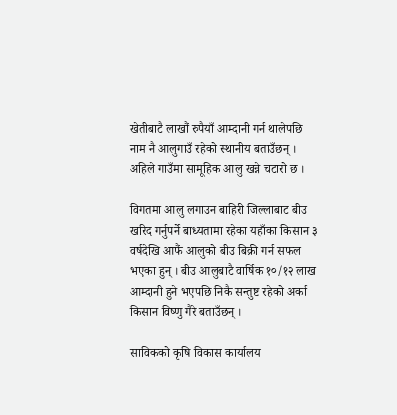खेतीबाटै लाखौं रुपैयाँ आम्दानी गर्न थालेपछि नाम नै आलुगाउँ रहेको स्थानीय बताउँछन् । अहिले गाउँमा सामूहिक आलु खन्ने चटारो छ ।

विगतमा आलु लगाउन बाहिरी जिल्लाबाट बीउ खरिद गर्नुपर्ने बाध्यतामा रहेका यहाँका किसान ३ वर्षदेखि आफैं आलुको बीउ बिक्री गर्न सफल भएका हुन् । बीउ आलुबाटै वार्षिक १०/१२ लाख आम्दानी हुने भएपछि निकै सन्तुष्ट रहेको अर्का किसान विष्णु गैरे बताउँछन् ।

साविकको कृषि विकास कार्यालय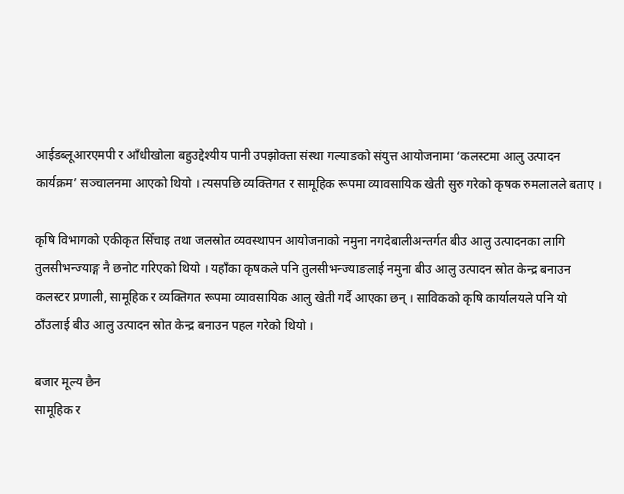आईडब्लूआरएमपी र आँधीखोला बहुउद्देश्यीय पानी उपझोक्ता संस्था गल्याङको संयुत्त आयोजनामा ‘कलस्टमा आलु उत्पादन कार्यक्रम’ सञ्चालनमा आएको थियो । त्यसपछि व्यक्तिगत र सामूहिक रूपमा व्यावसायिक खेती सुरु गरेको कृषक रुमलालले बताए ।

कृषि विभागको एकीकृत सिँचाइ तथा जलस्रोत व्यवस्थापन आयोजनाको नमुना नगदेबालीअन्तर्गत बीउ आलु उत्पादनका लागि तुलसीभन्ज्याङ्ग नै छनोट गरिएको थियो । यहाँका कृषकले पनि तुलसीभन्ज्याङलाई नमुना बीउ आलु उत्पादन स्रोत केन्द्र बनाउन कलस्टर प्रणाली, सामूहिक र व्यक्तिगत रूपमा व्यावसायिक आलु खेती गर्दै आएका छन् । साविकको कृषि कार्यालयले पनि यो ठाँउलाई बीउ आलु उत्पादन स्रोत केन्द्र बनाउन पहल गरेको थियो ।

बजार मूल्य छैन
सामूहिक र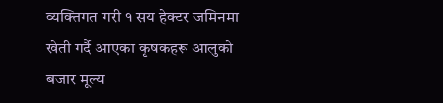व्यक्तिगत गरी १ सय हेक्टर जमिनमा खेती गर्दै आएका कृषकहरू आलुको बजार मूल्य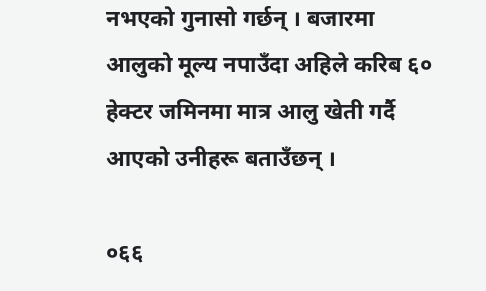नभएको गुनासो गर्छन् । बजारमा आलुको मूल्य नपाउँदा अहिले करिब ६० हेक्टर जमिनमा मात्र आलु खेती गर्दै आएको उनीहरू बताउँछन् ।

०६६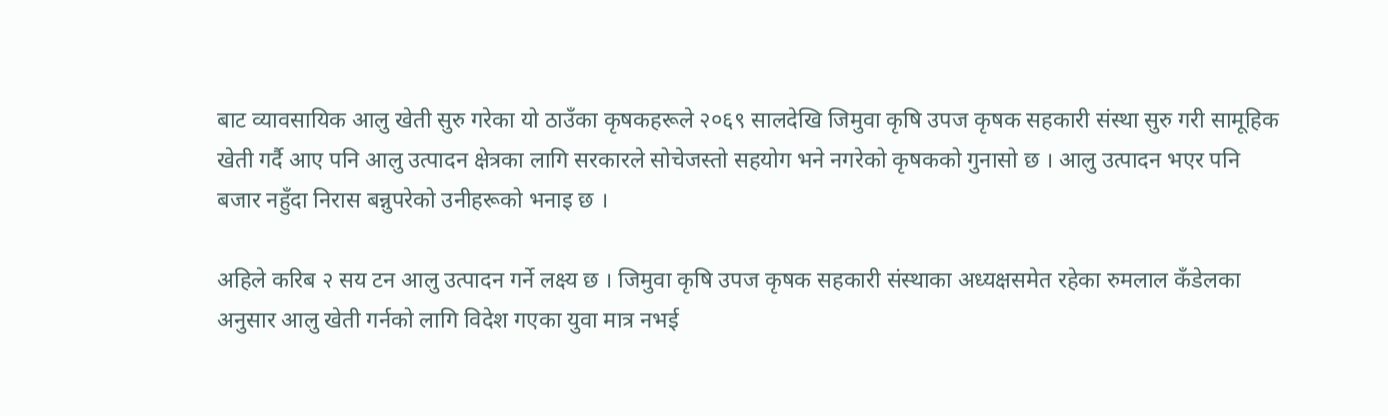बाट व्यावसायिक आलु खेती सुरु गरेका यो ठाउँका कृषकहरूले २०६९ सालदेखि जिमुवा कृषि उपज कृषक सहकारी संस्था सुरु गरी सामूहिक खेती गर्दै आए पनि आलु उत्पादन क्षेत्रका लागि सरकारले सोचेजस्तो सहयोग भने नगरेको कृषकको गुनासो छ । आलु उत्पादन भएर पनि बजार नहुँदा निरास बन्नुपरेको उनीहरूको भनाइ छ ।

अहिले करिब २ सय टन आलु उत्पादन गर्ने लक्ष्य छ । जिमुवा कृषि उपज कृषक सहकारी संस्थाका अध्यक्षसमेत रहेका रुमलाल कँडेलका अनुसार आलु खेती गर्नको लागि विदेश गएका युवा मात्र नभई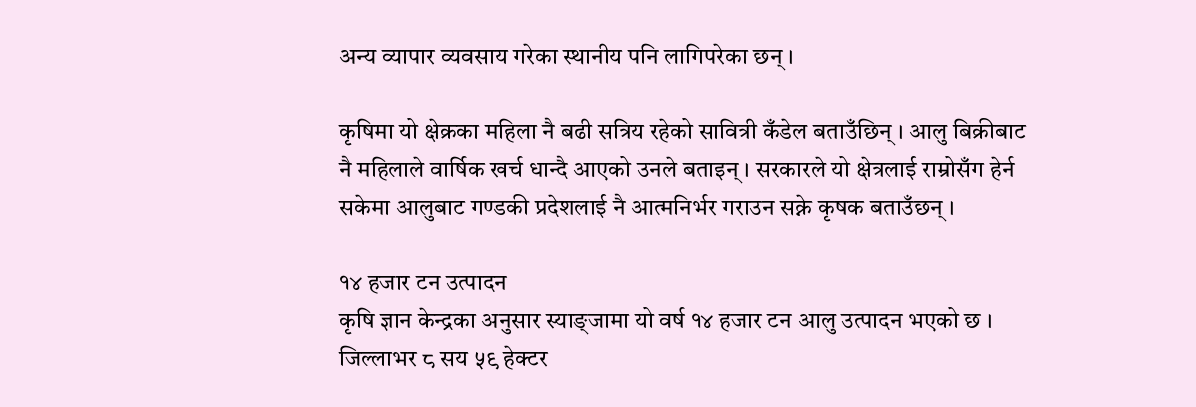अन्य व्यापार व्यवसाय गरेका स्थानीय पनि लागिपरेका छन् ।

कृषिमा यो क्षेक्रका महिला नै बढी सत्रिय रहेको सावित्री कँडेल बताउँछिन् । आलु बिक्रीबाट नै महिलाले वार्षिक खर्च धान्दै आएको उनले बताइन् । सरकारले यो क्षेत्रलाई राम्रोसँग हेर्न सकेमा आलुबाट गण्डकी प्रदेशलाई नै आत्मनिर्भर गराउन सक्ने कृषक बताउँछन् ।

१४ हजार टन उत्पादन
कृषि ज्ञान केन्द्रका अनुसार स्याङ्जामा यो वर्ष १४ हजार टन आलु उत्पादन भएको छ । जिल्लाभर ८ सय ५९ हेक्टर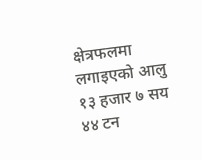क्षेत्रफलमा लगाइएको आलु १३ हजार ७ सय ४४ टन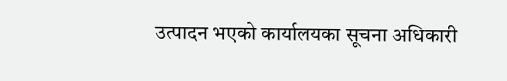उत्पादन भएको कार्यालयका सूचना अधिकारी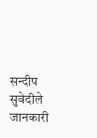सन्दीप सुवेदीले जानकारी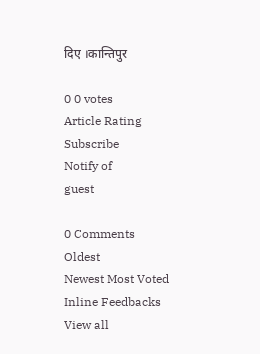दिए ।कान्तिपुर

0 0 votes
Article Rating
Subscribe
Notify of
guest

0 Comments
Oldest
Newest Most Voted
Inline Feedbacks
View all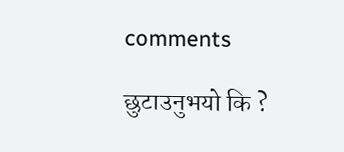comments

छुटाउनुभयो कि ?